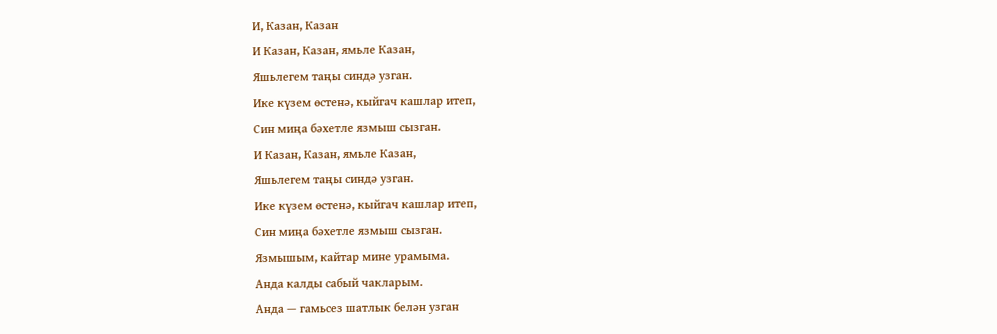И, Казан, Казан
И Казан, Казан, ямьле Казан,
Яшьлегем таңы синдә узган.
Ике күзем өстенә, кыйгач кашлар итеп,
Син миңа бәхетле язмыш сызган.
И Казан, Казан, ямьле Казан,
Яшьлегем таңы синдә узган.
Ике күзем өстенә, кыйгач кашлар итеп,
Син миңа бәхетле язмыш сызган.
Язмышым, кайтар мине урамыма.
Анда калды сабый чакларым.
Анда — гамьсез шатлык белән узган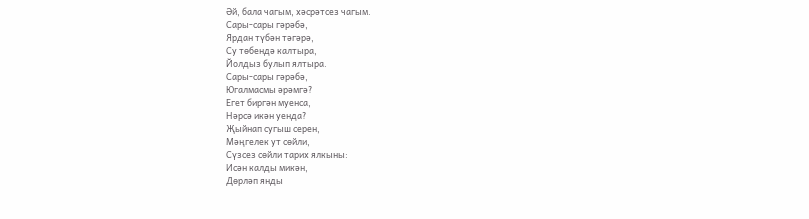Әй, бала чагым, хәсрәтсез чагым.
Сары-сары гәрәбә,
Ярдан түбән тәгәрә,
Су төбендә калтыра,
Йолдыз булып ялтыра.
Сары-сары гәрәбә,
Югалмасмы әрәмгә?
Егет биргән муенса,
Нәрсә икән уенда?
Җыйнап сугыш серен,
Мәңгелек ут сөйли,
Сүзсез сөйли тарих ялкыны:
Исән калды микән,
Дөрләп янды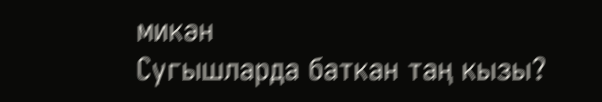микән
Сугышларда баткан таң кызы?